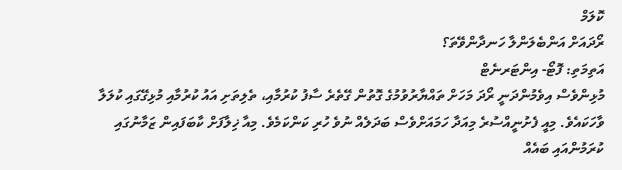ކޮލަމް
ރޯދައަށް އަންބެލަންލާ ހަނދާންވޭތަ؟
އަތިމަތި: ފޮޓޯ- އިންޓަރނެޓް
މުޅިންވެސް އިވެމުންދަނީ ރޯދަ މަހަށް ތައްޔާރުވުމުގެ ގޮތުން ގޭތެރެ ސާފު ކުރުމާއި، ތެލިތަށި އައު ކުރުމާއި މުޅިގޭގައި ކުލަލާ ވާހަކައެވެ. މިއީ ފެށުނީއްސުރެ މިއަދާ ހަމައަށްވެސް ބަދަލެއް ނުވެ ހުރި ކަންކަމެވެ. މިއާ ޚިލާފަށް ކާބަފައިން ޒަމާނުގައި ކުރަމުންއައި ބައެއް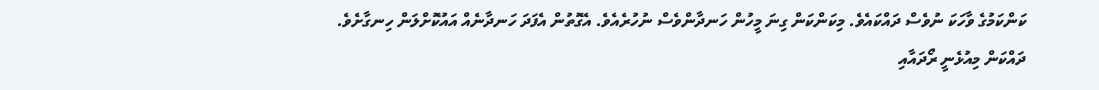ކަންކަމުގެ ވާހަކަ ނުވެސް ދައްކައެވެ. މިކަންކަން ގިނަ މީހުން ހަނދާންވެސް ނުހުރެއެވެ. އެގޮތުން އެފަދަ ހަނދާނެއް އައުކޮށްލަން ހިނގާށެވެ.
ދައްކަން މިއުޅެނީ ރޯދައާއި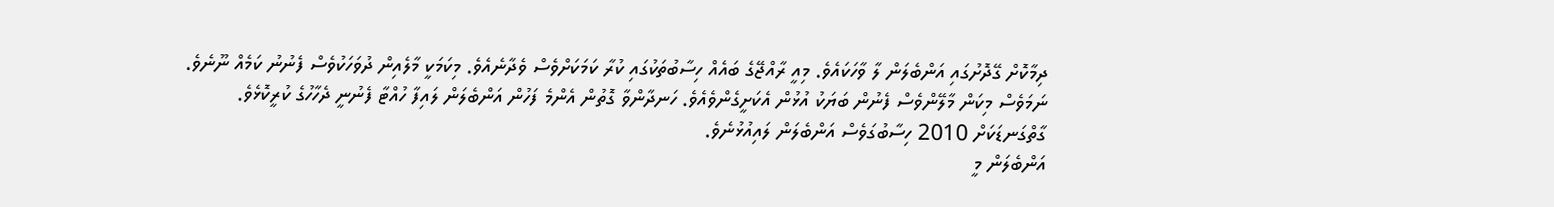ދިމާކޮށް ގޭދޮށުގައި އަންބެލަން ލާ ވާހަކައެވެ. މިއީ ރާއްޖޭގެ ބައެއް ހިސާބުތަކުގައި ކުރާ ކަމަކަށްވެސް ވެދާނެއެވެ. މިކަމަކީ މާލެއިން ދުވަހަކުވެސް ފެނުނު ކަމެއް ނޫނެވެ. ނަމަވެސް މިކަން މާލޭންވެސް ފެނުން ބަޔަކު އުޅުން އެކަށީގެންވެއެވެ. ހަނދާންވާ ގޮތުން އެންމެ ފަހުން އަންބެލަން ލައިފާ ހުއްޓާ ފެނުނީ ދެހާހުގެ ކުރީކޮޅެވެ. ގާތްގަނޑަކަށް 2010 ހިސާބުގަވެސް އަންބެލަން ލައިއުޅުނެވެ.
އަންބެލަން މީ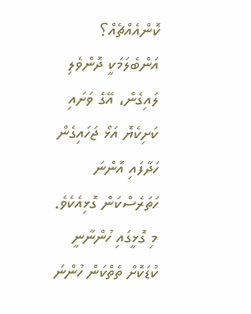ކޮންއެއްޗެއް؟
އަންބެލަމަކީ ދޮންވެލި ލައިގެން، އޭގެ ވަށައި ކަށިކެޔޮ އަޅޯ ޖަހައިގެން ހަދާފައި އޮންނަ ހަތަރެސްކަން ގޮޅިއެކެވެ. މި ގޮޅީގައި ހުންނާނީ ކުޑަކޮށް ތެތްކަން ހުންނަ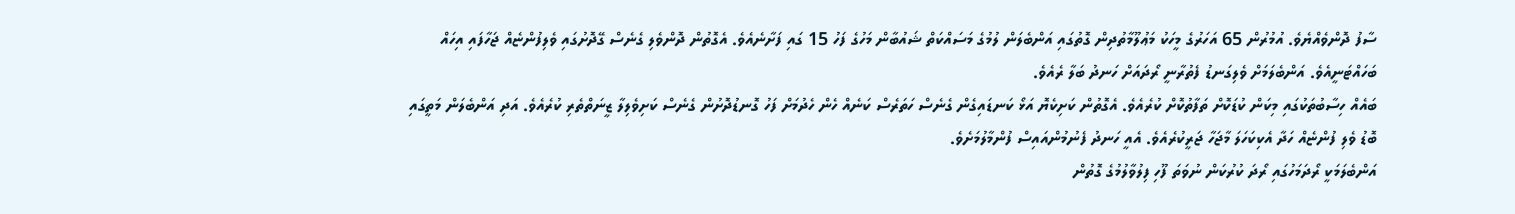ސާފު ދޮންވެއްޔެވެ. އުމުރުން 65 އަހަރުގެ މީހަކު މަޢުލޫމާތުދިން ގޮތުގައި އަންބެލަން ލުމުގެ މަސައްކަތް ޝައުބާން މަހުގެ ފަހު 15 ގައި ފަށާނެއެވެ. އެގޮތުން ދޮންވެލި ގެނެސް ގޭދޮށުގައި ވެލިފުންޏެއް ޖަހާފައި އިހައް ބަހައްޓަނީއެވެ. އަންބެލަމަށް ވެލިގަނޑު ފެތުރާނީ ރޯދައަށް ހަނދު ބަލާ ރެއެވެ.
ބައެއް ހިސާބުތަކުގައި މިކަން ކުޑަކޮށް ތަފާތުކޮށް ކުރެއެވެ. އެގޮތުން ކަށިކެޔޮ އަޅޯ ކަނޑައިގެން ގެނެސް ހަތަރެސް ކަނެއް ހެން ހެދުމަށް ފަހު ގޮނޑުދޮށުން ގެނެސް ކަށިވެލިލާ ޒީނަތްތެރި ކުރެއެވެ. އަދި އަންބެލަން މަތީގައި ބޮޑު ވެލި ފުންޏެއް ހަދާ އެކިކަހަލަ މާޖަހާ ޖަރީކުރެއެވެ. އެއީ ހަނދު ފެނުމުންއައިސް ފުންމާލުމަށެވެ.
އަންބެލަމަކީ ރޯދަމަހުގައި ރޯދަ ކުރުކަން ނުވަތަ ފޫހި ފިލުވާލުމުގެ ގޮތުން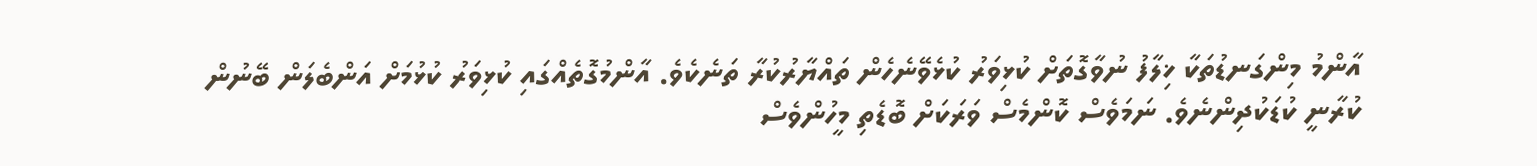އާންމު މިންގަނޑުތަކާ ޚިލާފު ނުވާގޮތަށް ކުޅިވަރު ކުޅެވޭނެހެން ތައްޔާރުކުރާ ތަނެކެވެ. އާންމުގޮތެއްގައި ކުޅިވަރު ކުޅުމަށް އަންބެލަން ބޭނުން ކުރާނީ ކުޑަކުދިންނެވެ. ނަމަވެސް ކޮންމެސް ވަރަކަށް ބޮޑެތި މީހުންވެސް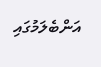އަންބެލަމުގައި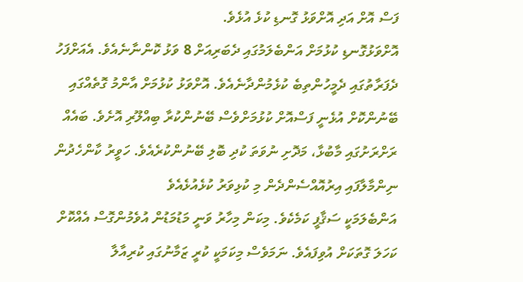ފަސް އޮށް އަދި އޮށްވަޅު ގޮނޑި ކުޅެ އުޅެވެ.
އޮށްވަޅުގޮނޑި ކުޅުމަށް އަންބެލަމުގައި ދެބަރިއަށް 8 ވަޅު ކޮންނާނެއެވެ. އެއަށްފަހު ދެފަރާތުގައި ދެމީހުންތިބެ ކުޅެމުންދާނެއެވެ. އޮށްވަޅު ކުޅުމަށް އާންމު ގޮތެއްގައި ބޭނުންކޮށް އުޅެނީ ފަސްއޮށް ކުޅުމަށްވެސް ބޭނުންކުރާ ބިއްލޫރި އޮށެވެ. ބައެއް ރަށްރަށުގައި މާބުޅާ، މަދޮށި ނުވަތަ ކުދި ބޮލި ބޭނުންކުރެއެވެ. ހަވީރު ކާންހެދުން ނިންމާލާފައި އިރުއޮއްސެންދެން މި ކުޅިވަރު ކުޅެއުޅެއެވެ
އަންބެލަމަކީ ސަޤާފީ ކަމެކެވެ. މިކަން މިހާރު ވަނީ މަޑުމަޑުން އުވެމުންގޮސް އެއްކޮށް ކަހަލަ ގޮތަކަށް އުވިފައެވެ. ނަމަވެސް މިކަމަކީ ކުރީ ޒަމާނުގައި ކުރިއާލާ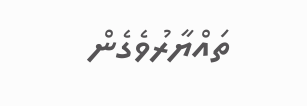ތައްޔާރުވެގެން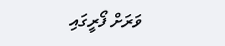ވަރަށް ފޯރީގައި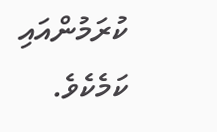ކުރަމުންއައި ކަމެކެވެ.